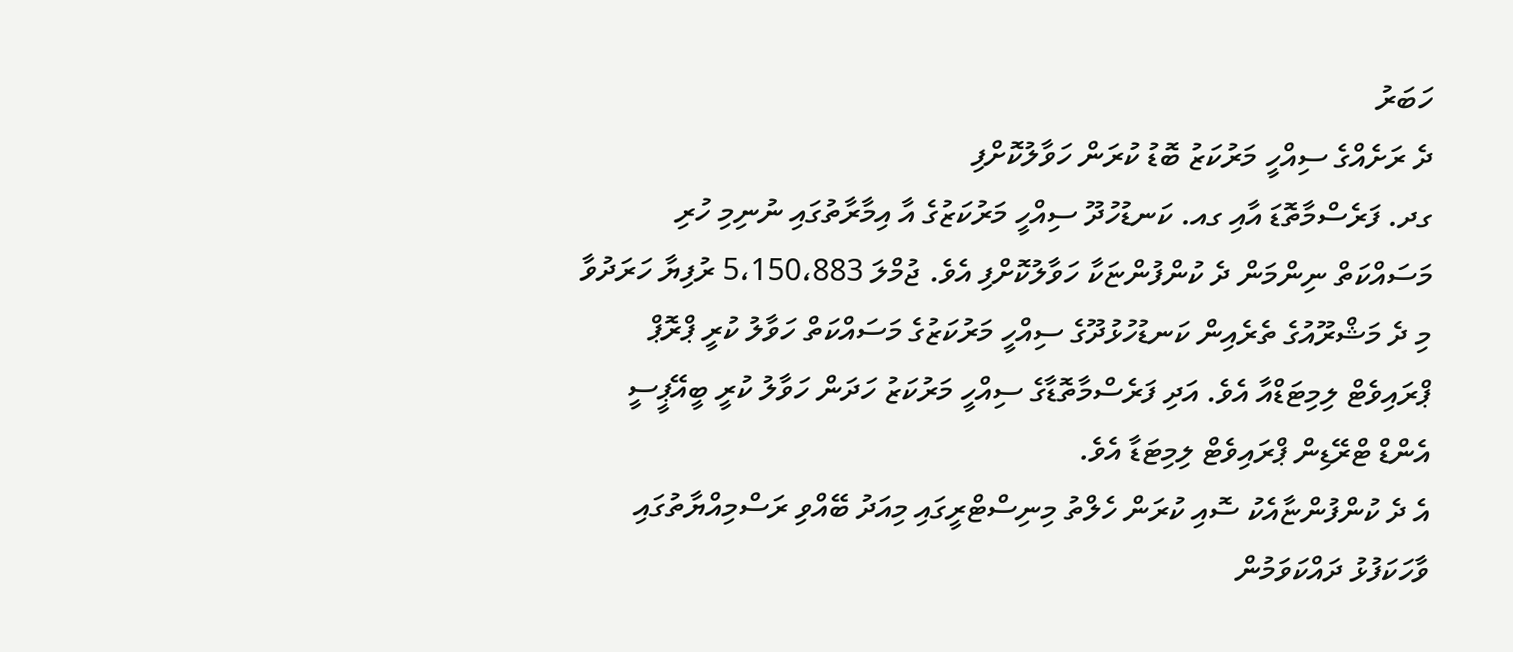ހަބަރު
ދެ ރަށެއްގެ ސިއްހީ މަރުކަޒު ބޮޑު ކުރަން ހަވާލުކޮށްފި
ގދ. ފަރެސްމާތޮޑަ އާއި ގއ. ކަނޑުހުދޫ ސިއްހީ މަރުކަޒުގެ އާ އިމާރާތުގައި ނުނިމި ހުރި މަސައްކަތް ނިންމަން ދެ ކުންފުންޏަކާ ހަވާލުކޮށްފި އެވެ. ޖުމްލަ 5،150،883 ރުފިޔާ ހަރަދުވާ މި ދެ މަޝްރޫއުގެ ތެރެއިން ކަނޑުހުޅުދޫގެ ސިއްހީ މަރުކަޒުގެ މަސައްކަތް ހަވާލު ކުރީ ޕްރޮޕް ޕްރައިވެޓް ލިމިޓަޑްއާ އެވެ. އަދި ފަރެސްމާތޮޑާގެ ސިއްހީ މަރުކަޒު ހަދަން ހަވާލު ކުރީ ބީއޭޕީސީ އެންޑް ޓްރޭޑިން ޕްރައިވެޓް ލިމިޓަޑާ އެވެ.
އެ ދެ ކުންފުންޏާއެކު ސޮއި ކުރަން ހެލްތު މިނިސްޓްރީގައި މިއަދު ބޭއްވި ރަސްމިއްޔާތުގައި ވާހަކަފުޅު ދައްކަވަމުން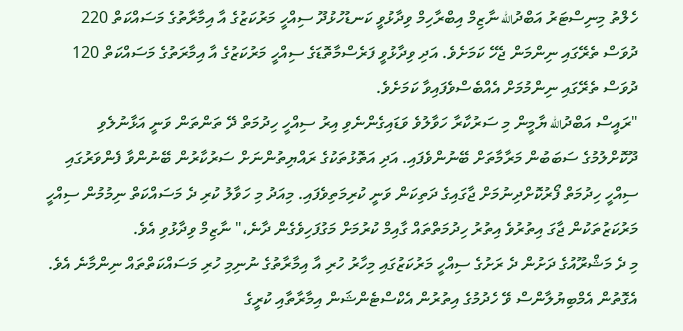ހެލްތު މިނިސްޓަރު އަބްދުالله ނާޒިމް އިބްރާހިމް ވިދާޅުވީ ކަނޑުހުޅުދޫ ސިއްހީ މަރުކަޒުގެ އާ އިމާރާތުގެ މަސައްކަތް 220 ދުވަސް ތެރޭގައި ނިންމަން ޖެހޭ ކަމަށެވެ. އަދި ވިދާޅުވީ ފަރެސްމާތޮޑަގެ ސިއްހީ މަރުކަޒުގެ އާ އިމާރަތުގެ މަސައްކަތް 120 ދުވަސް ތެރޭގައި ނިންމުމަށް އެއްބެސްވެފައިވާ ކަމަށެވެ.
"ރައީސް އަބްދުالله ޔާމީން މި ސަރުކާރާ ހަވާލުވެ ވަޑައިގެންނެވި އިރު ސިއްހީ ހިދުމަތް ދޭ ތަންތަން ވަނީ އަޅާނުލެވި ދޫކޮށްލުމުގެ ސަބަބުން މަރާމާތަށް ބޭނުންވެފައި. އަދި އަތޮޅުތަކުގެ ރައްޔިތުންނަށް ސަރުކާރުން ބޭނުންވާ ފެންވަރުގައި ސިއްހީ ހިދުމަތް ފޯރުކޮށްދިނުމަށް ޖާގައިގެ ދަތިކަން ވަނީ ކުރިމަތިވެފައި. މިއަދު މި ހަވާލު ކުރި ދެ މަސައްކަތް ނިމުމުން ސިއްހީ މަރުކަޒުތަކުން ޖާގަ އިތުރުވެ އިތުރު ހިދުމަތްތައް ގާއިމް ކުރުމަށް މަގުފަހިވެގެން ދާނެ،" ނާޒިމް ވިދާޅުވި އެވެ.
މި ދެ މަޝްރޫއުގެ ދަށުން ދެ ރަށުގެ ސިއްހީ މަރުކަޒުގައި މިހާރު ހުރި އާ އިމާރާތުގެ ނުނިމި ހުރި މަސައްކަތްތައް ނިންމާނެ އެވެ. އެގޮތުން އެމްބިޔުލާންސް ވޭ ހެދުމުގެ އިތުރުން އެކްސްޓެންޝަން އިމާރާތާއި ކުރީގެ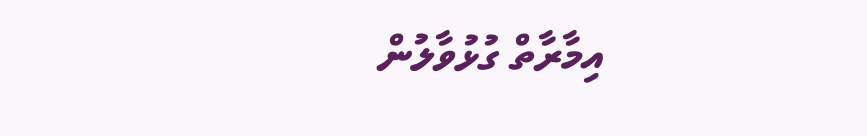އިމާރާތް ގުޅުވާލުން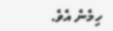ހިމެނެ އެވެ.